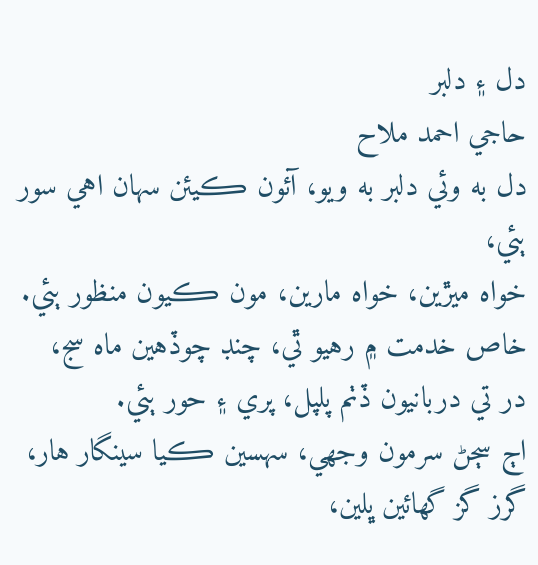دل ۽ دلبر
حاجي احمد ملاح
دل به وئي دلبر به ويو، آئون ڪيئن سهان اهي سور ٻئي،
خواه ميڙين، خواه مارين، مون ڪيون منظور ٻئي.
خاص خدمت ۾ رهيو ٿي، چنڊ چوڏهين ماه سج،
در تي دربانيون ڏٺم پلپل، پري ۽ حور ٻئي.
اڄ سڄڻ سرمون وجهي، سهسين ڪيا سينگار هار،
گرز گز گهائين ڀلين،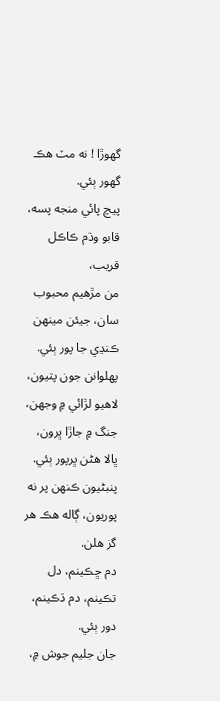گهوڙا ! نه مٽ هڪ گهور ٻئي.
پيچ پائي منجه پسه، قابو وڌم ڪاڪل قريب،
من مڙهيم محبوب سان، جيئن مينهن ڪنڍي جا پور ٻئي.
پهلوانن جون پتيون، لاهيو لڙائي ۾ وجهن،
جنگ ۾ جاڙا ڀرون، ڀالا هڻن ڀرپور ٻئي.
پنبڻيون ڪنهن پر نه پوريون، ڳاله هڪ هر گز هلن.
دم ڇڪينم، دل تڪينم، دم ڌڪينم، دور ٻئي.
جان جليم جوش ۾،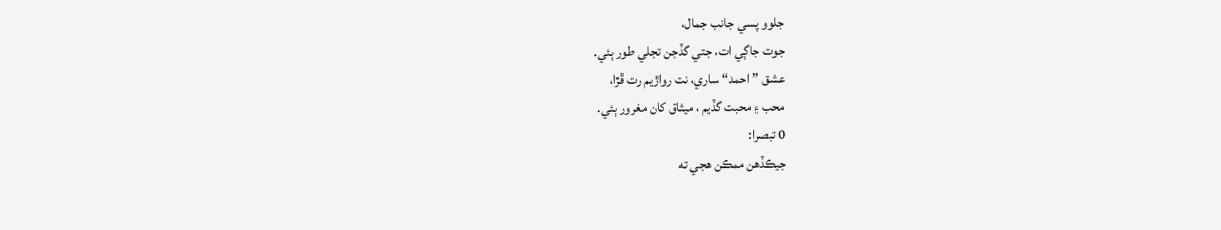جلوو پسي جانب جمال،
جوت جاڳي ات، جتي گڏجن تجلي طور ٻئي.
عشق ”احمد“ ساري، نت رواڙيم رت ڦڙا،
محب ۽ محبت گڏيم ، ميثاق کان مغرور ٻئي.
0 تبصرا:
جيڪڏهن ممڪن هجي ته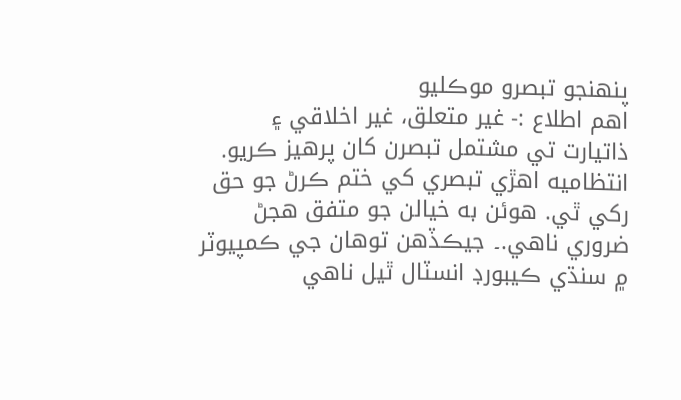پنهنجو تبصرو موڪليو
اهم اطلاع :- غير متعلق، غير اخلاقي ۽ ذاتيارت تي مشتمل تبصرن کان پرهيز ڪريو. انتظاميه اهڙي تبصري کي ختم ڪرڻ جو حق رکي ٿي. هوئن به خيالن جو متفق هجڻ ضروري ناهي.۔ جيڪڏهن توهان جي ڪمپيوٽر ۾ سنڌي ڪيبورڊ انسٽال ٿيل ناهي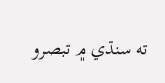ته سنڌي ۾ تبصرو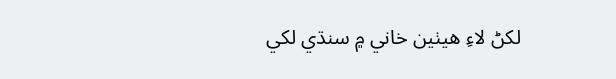لکڻ لاءِ هيٺين خاني ۾ سنڌي لکي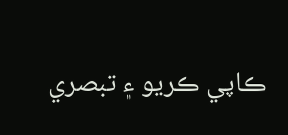ڪاپي ڪريو ۽ تبصري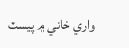واري خاني ۾ پيسٽ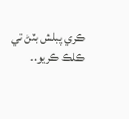ڪري پبلش بٽڻ تي ڪلڪ ڪريو.۔